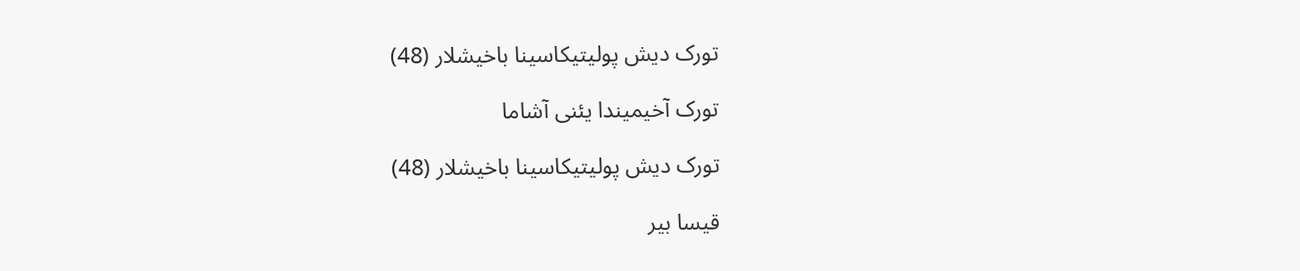تورک دیش پولیتیکاسینا باخیشلار (48)

تورک آخیمیندا یئنی آشاما

تورک دیش پولیتیکاسینا باخیشلار (48)

قیسا بیر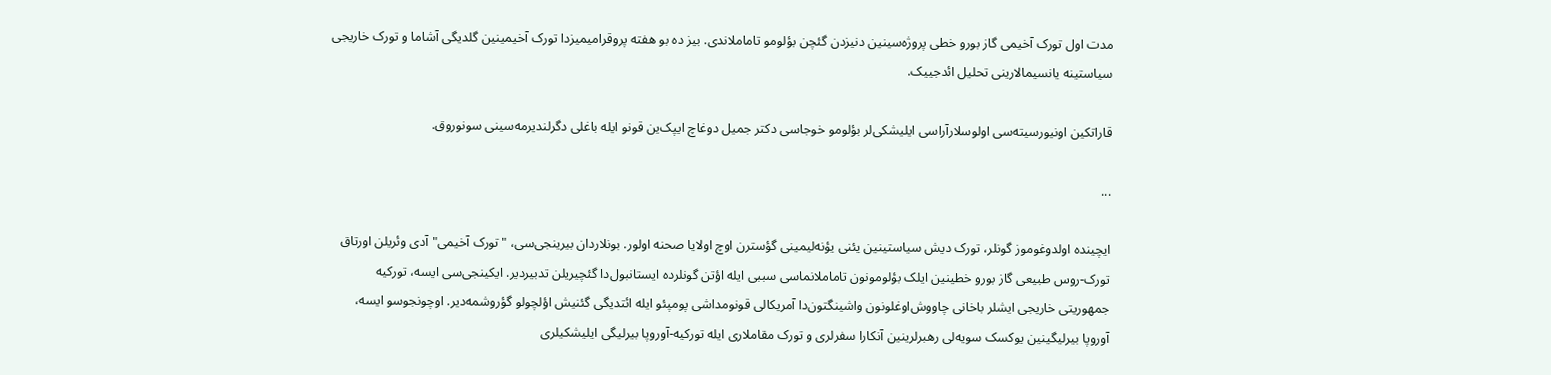مدت اول تورک آخیمی گاز بورو خطی پروژه‌سینین دنیزدن گئچن بؤلومو تاماملاندی. بیز ده بو هفته پروقرامیمیزدا تورک آخیمینین گلدیگی آشاما و تورک خاریجی سیاستینه یانسیمالارینی تحلیل ائدجییک.

قاراتکین اونیورسیته‌سی اولوسلارآراسی ایلیشکی‌لر بؤلومو خوجاسی دکتر جمیل دوغاچ ایپک‌ین قونو ایله باغلی دگرلندیرمه‌سینی سونوروق.

...

ایچینده اولدوغوموز گونلر، تورک دیش سیاستینین یئنی یؤنه‌لیمینی گؤسترن اوچ اولایا صحنه اولور. بونلاردان بیرینجی‌سی، "تورک آخیمی" آدی وئریلن اورتاق تورک-روس طبیعی گاز بورو خطینین ایلک بؤلومونون تاماملانماسی سببی ایله اؤتن گونلرده ایستانبول‌دا گئچیریلن تدبیردیر. ایکینجی‌سی ایسه، تورکیه جمهوریتی خاریجی ایشلر باخانی چاووش‌اوغلونون واشینگتون‌دا آمریکالی قونومداشی پومپئو ایله ائتدیگی گئنیش اؤلچولو گؤروشمه‌دیر. اوچونجوسو ایسه، آوروپا بیرلیگینین یوکسک سویه‌لی رهبرلرینین آنکارا سفرلری و تورک مقاملاری ایله تورکیه-آوروپا بیرلیگی ایلیشکیلری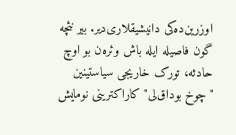اوزرین‌ده‌کی دانیشیقلاری‌دیر. بیر نئچه گون فاصیله ایله باش وئره‌ن بو اوچ حادثه، تورک خاریجی سیاستینین "چوخ بوداق‌لی" کاراکترینی نومایش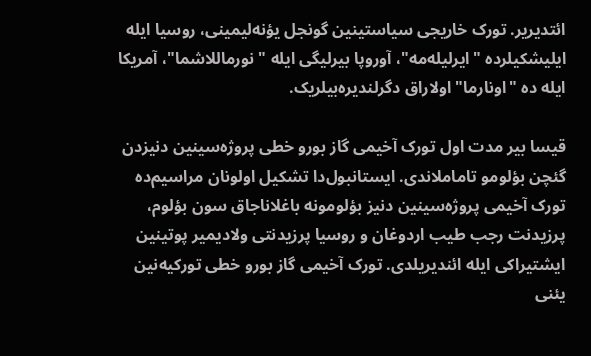ائتدیریر. تورک خاریجی سیاستینین گونجل یؤنه‌لیمینی، روسیا ایله ایلیشکیلرده "ایر‌لیله‌مه"، آوروپا بیرلیگی ایله "نورماللاشما"، آمریکا ایله ده "اونارما" اولاراق دگرلندیره‌بیلریک.

قیسا بیر مدت اول تورک آخیمی گاز بورو خطی پروژه‌سینین دنیزدن گئچن بؤلومو تاماملاندی. ایستانبول‌دا تشکیل اولونان مراسیم‌ده تورک آخیمی پروژه‌سینین دنیز بؤلومونه باغلاناجاق سون بؤلوم، پرزیدنت رجب طیب اردوغان و روسیا پرزیدنتی ولادیمیر پوتینین ایشتیراکی ایله ائندیریلدی. تورک آخیمی گاز بورو خطی تورکیه‌نین یئنی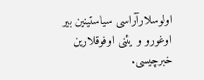اولوسلارآراسی سیاستینین بیر اوغورو و یئنی اوفوقلارین خبرچیسی.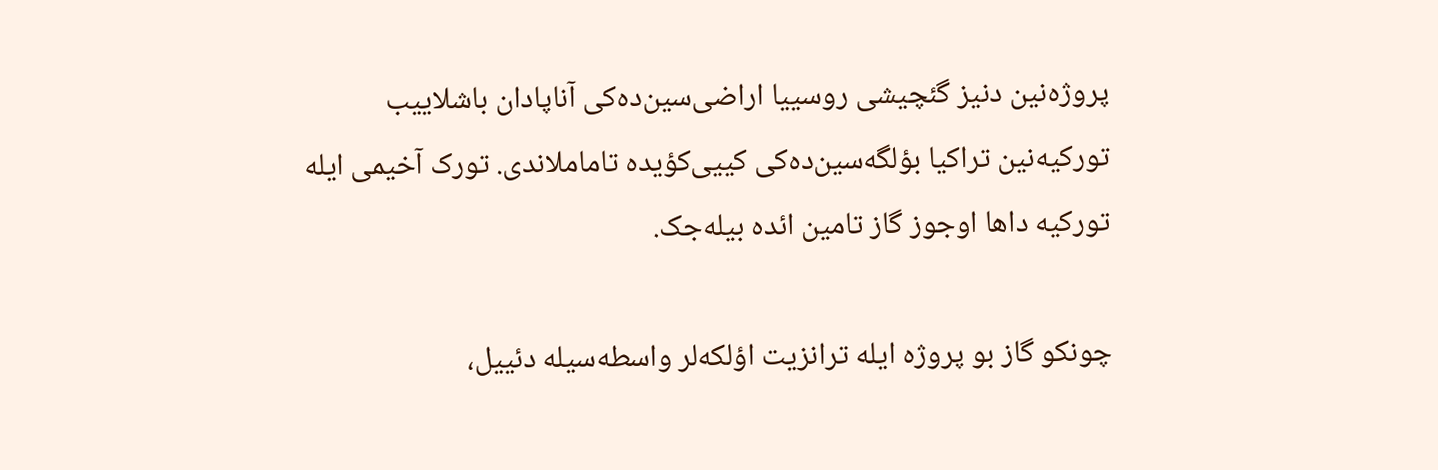پروژه‌نین دنیز گئچیشی روسییا اراضی‌سین‌ده‌کی آناپادان باشلاییب تورکیه‌نین تراکیا بؤلگه‌سین‌ده‌کی کییی‌کؤیده تاماملاندی. تورک آخیمی ایله تورکیه داها اوجوز گاز تامین ائده بیله‌جک.

چونکو گاز بو پروژه ایله ترانزیت اؤلکه‌لر واسطه‌سیله دئییل،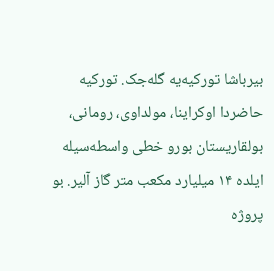بیرباشا تورکیه‌یه گله‌جک. تورکیه حاضردا اوکراینا، مولداوی، رومانی، بولقاریستان بورو خطی واسطه‌سیله ایلده ۱۴ میلیارد مکعب متر گاز آلیر. بو پروژه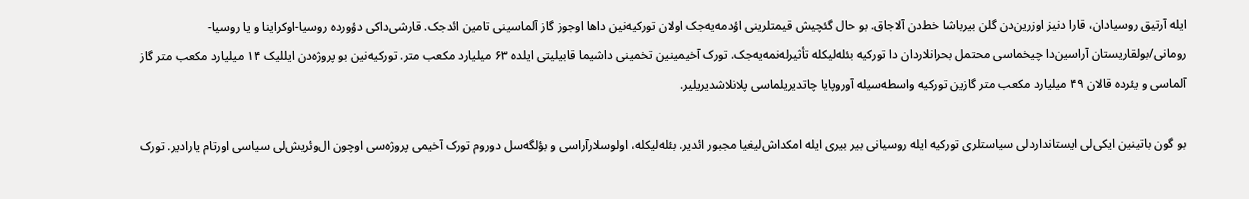ایله آرتیق روسیادان، قارا دنیز اوزرین‌دن گلن بیرباشا خط‌دن آلاجاق. بو حال گئچیش قیمتلرینی اؤد‌مه‌یه‌جک اولان تورکیه‌نین داها اوجوز گاز آلماسینی تامین ائد‌جک. قارشی‌داکی دؤورده روسیا-اوکراینا و یا روسیا-رومانی/بولقاریستان آراسین‌دا چیخماسی محتمل بحرانلاردان دا تورکیه بئله‌لیکله تأثیرله‌نمه‌یه‌جک. تورک آخیمینین تخمینی داشیما قابیلیتی ایلده ۶۳ میلیارد مکعب متر. تورکیه‌نین بو پروژه‌دن ایللیک ۱۴ میلیارد مکعب متر گاز آلماسی و یئرده قالان ۴۹ میلیارد مکعب متر گازین تورکیه واسطه‌سیله آوروپایا چاتدیریلماسی پلانلاشدیریلیر.

بو گون باتینین ایکی‌لی ایستاندارد‌لی سیاستلری تورکیه ایله روسیانی بیر بیری ایله امکداش‌لیغیا مجبور ائدیر. بئله‌لیکله، اولوسلارآراسی و بؤلگه‌سل دوروم تورک آخیمی پروژه‌سی اوچون ال‌وئریش‌لی سیاسی اورتام یارادیر. تورک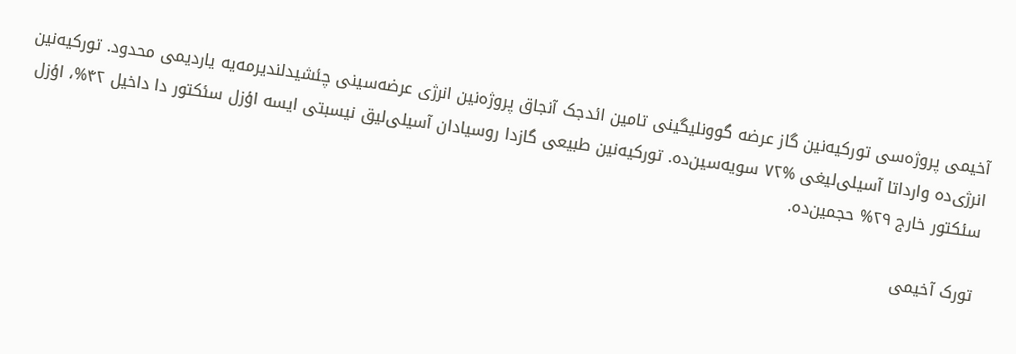آخیمی پروژه‌سی تورکیه‌نین گاز عرضه گوونلیگینی تامین ائد‌جک آنجاق پروژه‌نین انرژی عرضه‌سینی چئشید‌لندیرمه‌یه یاردیمی محدود. تورکیه‌نین انرژی‌ده وارداتا آسیلی‌لیغی %۷۲ سویه‌سین‌ده. تورکیه‌نین طبیعی گازدا روسیادان آسیلی‌لیق نیسبتی ایسه اؤزل سئکتور دا داخیل ۴۲%، اؤزل سئکتور خارج ۲۹% حجمین‌ده.

تورک آخیمی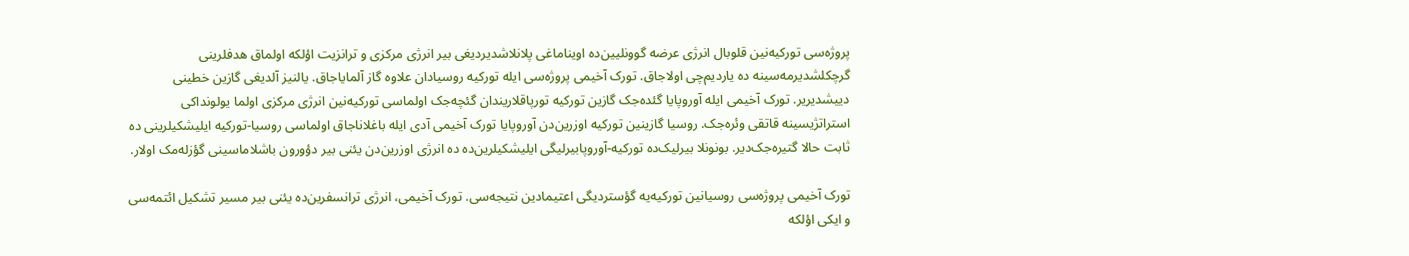پروژه‌سی تورکیه‌نین قلوبال انرژی عرضه گوونلیین‌ده اویناماغی پلانلاشدیردیغی بیر انرژی مرکزی و ترانزیت اؤلکه اولماق هدفلرینی گرچکلشدیرمه‌سینه ده یاردیم‌چی اولاجاق. تورک آخیمی پروژه‌سی ایله تورکیه روسیادان علاوه گاز آلمایاجاق. یالنیز آلدیغی گازین خطینی دییشدیریر. تورک آخیمی ایله آوروپایا گئده‌جک گازین تورکیه تورپاقلاریندان گئچه‌جک اولماسی تورکیه‌نین انرژی مرکزی اولما یولوندا‌کی استراتژیسینه قاتقی وئره‌جک. روسیا گازینین تورکیه اوزرین‌دن آوروپایا تورک آخیمی آدی ایله باغلاناجاق اولماسی روسیا-تورکیه ایلیشکیلرینی ده ثابت حالا گتیره‌جک‌دیر. بونونلا بیرلیک‌ده تورکیه-آوروپابیرلیگی ایلیشکیلرین‌ده ده انرژی اوزرین‌دن یئنی بیر دؤورون باشلاماسینی گؤزله‌مک اولار.

تورک آخیمی پروژه‌سی روسیانین تورکیه‌یه گؤستردیگی اعتیمادین نتیجه‌سی. تورک آخیمی، انرژی ترانسفرین‌ده یئنی بیر مسیر تشکیل ائتمه‌سی و ایکی اؤلکه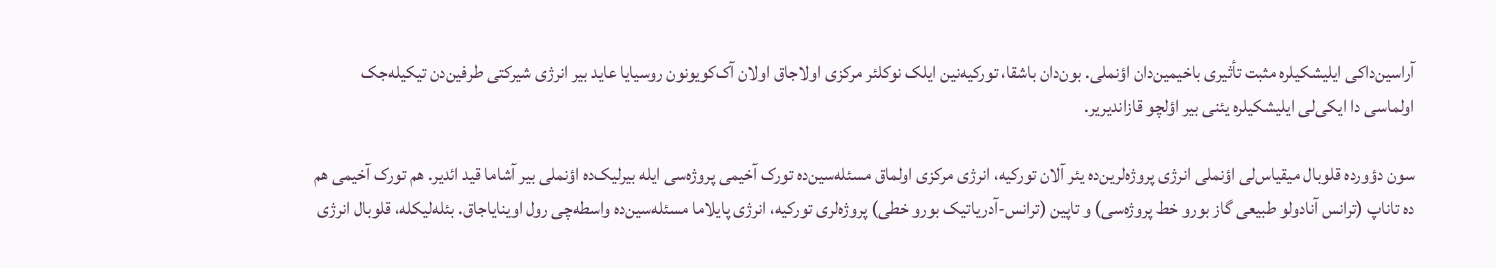آراسین‌داکی ایلیشکیلره مثبت تأثیری باخیمین‌دان اؤنملی. بون‌دان باشقا، تورکیه‌نین ایلک نوکلئر مرکزی اولاجاق اولان آک‌کویونون روسیایا عاید بیر انرژی شیرکتی طرفین‌دن تیکیله‌جک اولماسی دا ایکی‌لی ایلیشکیلره یئنی بیر اؤلچو قازاندیریر.

سون دؤورده قلوبال میقیاس‌لی اؤنملی انرژی پروژه‌لرین‌ده یئر آلان تورکیه، انرژی مرکزی اولماق مسئله‌سین‌ده تورک آخیمی پروژه‌سی ایله بیرلیک‌ده اؤنملی بیر آشاما قید ائدیر. هم تورک آخیمی هم ده تاناپ (ترانس آنادولو طبیعی گاز بورو خط پروژه‌سی) و تاپین (ترانس-آدریاتیک بورو خطی) پروژه‌لری تورکیه، انرژی پایلاما مسئله‌سین‌ده واسطه‌چی رول اوینایاجاق. بئله‌لیکله، قلوبال انرژی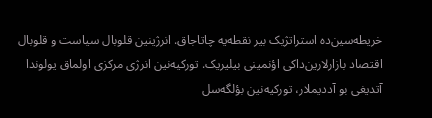خریطه‌سین‌ده استراتژیک بیر نقطه‌یه چاتاجاق. انرژینین قلوبال سیاست و قلوبال اقتصاد بازارلارین‌داکی اؤنمینی بیلیریک. تورکیه‌نین انرژی مرکزی اولماق یولوندا آتدیغی بو آددیملار، تورکیه‌نین بؤلگه‌سل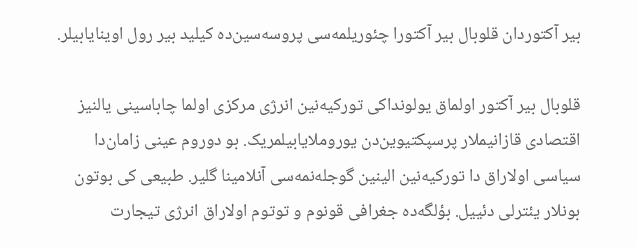بیر آکتوردان قلوبال بیر آکتورا چئوریلمه‌سی پروسه‌سین‌ده کیلید بیر رول اوینایابیلر.

قلوبال بیر آکتور اولماق یولونداکی تورکیه‌نین انرژی مرکزی اولما چاباسینی یالنیز اقتصادی قازانیملار پرسپکتیوین‌دن یوروملایابیلمریک. بو دوروم عینی زامان‌دا سیاسی اولاراق دا تورکیه‌نین الینین گوجله‌نمه‌سی آنلامینا گلیر. طبیعی کی بوتون بونلار یئترلی دئییل. بؤلگه‌ده جغرافی قونوم و توتوم اولاراق انرژی تیجارت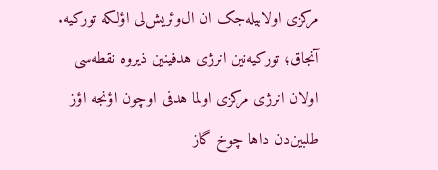مرکزی اولابیله‌جک ان ال‌وئریش‌لی اؤلکه تورکیه. آنجاق؛ تورکیه‌نین انرژی هدفینین ذیروه نقطه‌سی اولان انرژی مرکزی اولما هدفی اوچون اؤنجه اؤز طلبین‌دن داها چوخ گاز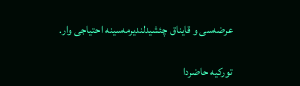عرضه‌سی و قایناق چئشیدلندیرمه‌سینه احتیاجی وار.

تورکیه حاضردا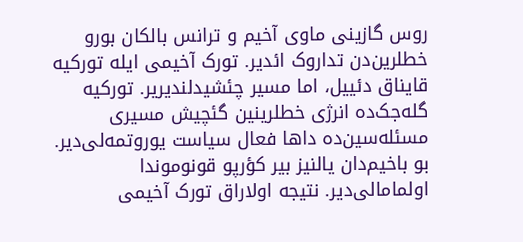روس گازینی ماوی آخیم و ترانس بالکان بورو خطلرین‌دن تداروک ائدیر. تورک آخیمی ایله تورکیه قایناق دئییل، اما مسیر چئشیدلندیریر. تورکیه گله‌جک‌ده انرژی خطلرینین گئچیش مسیری مسئله‌سین‌ده داها فعال سیاست یوروتمه‌لی‌دیر. بو باخیم‌دان یالنیز بیر کؤرپو قونوموندا اولمامالی‌دیر. نتیجه اولاراق تورک آخیمی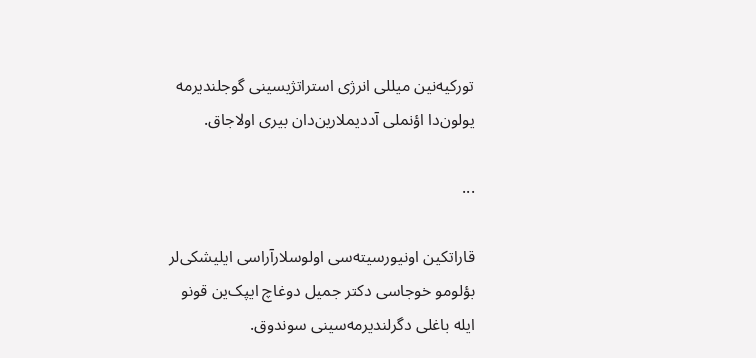تورکیه‌نین میللی انرژی استراتژیسینی گوجلندیرمه یولون‌دا اؤنملی آددیملارین‌دان بیری اولاجاق.

...

قاراتکین اونیورسیته‌سی اولوسلارآراسی ایلیشکی‌لر بؤلومو خوجاسی دکتر جمیل دوغاچ ایپک‌ین قونو ایله باغلی دگرلندیرمه‌سینی سوندوق.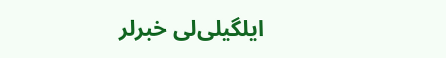ایلگیلی‌لی خبرلر